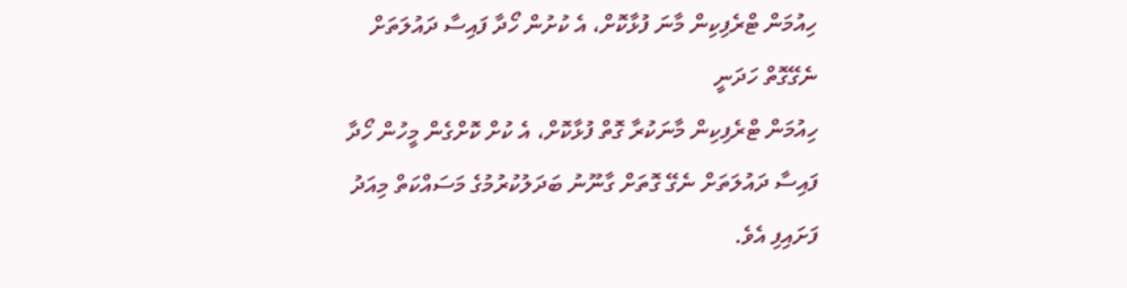ހިއުމަން ޓްރެފިކިން މާނަ ފުޅާކޮށް، އެ ކުށުން ހޯދާ ފައިސާ ދައުލަތަށް ނެގޭގޮތް ހަދަނީ
ހިއުމަން ޓްރެފިކިން މާނަކުރާ ގޮތް ފުޅާކޮށް، އެ ކުށް ކޮށްގެން މީހުން ހޯދާ ފައިސާ ދައުލަތަށް ނެގޭ ގޮތަށް ގާނޫނު ބަދަލުކުރުމުގެ މަސައްކަތް މިއަދު ފަށައިފި އެވެ.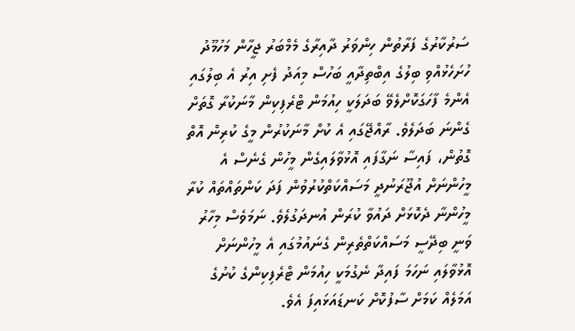ސަރުކާރުގެ ފަރާތުން ހިންވަރު ދާއިރާގެ މެމްބަރު ޖީހާން މަހުމޫދު ހުށަހެޅުއްވި ބިލުގެ އިބްތިދާއީ ބަހުސް މިއަދު ފެށި އިރު އެ ބިލުގައި އެންމެ ފާހަގަކޮށްލެވޭ ބަދަލަކީ ހިއުމަން ޓްރެފިކިން މާނަކުރާ ގޮތަށް ގެންނަ ބަދަލެވެ. ރާއްޖޭގައި އެ ކުށް މާނަކުރުން މީގެ ކުރިން އޮތް ގޮތުން، ފައިސާ ނަގާފައި އޮޅުވާލައިގެން މީހުން ގެނެސް އެ މީހުންނަށް އުޖޫރަނުދީ މަސައްކަތްކުރުވުން ފަދަ ކަންތައްތައް ކުރާ މީހުންނާ ދެކޮޅަށް ދައުވާ ކުރަން އުނދަގުލެވެ. ނަމަވެސް މިހާރު ވަނީ ބިދޭސީ މަސައްކަތްތެރިން ގެނައުމުގައި އެ މީހުންނަށް އޮޅުވާލައި ނަހަމަ ފައިދާ ނެގުމަކީ ހިއުމަން ޓްރެފިކިންގެ ކުށުގެ އަމަލެއް ކަމަށް ސާފުކޮށް ކަނޑައަޅައިފަ އެވެ.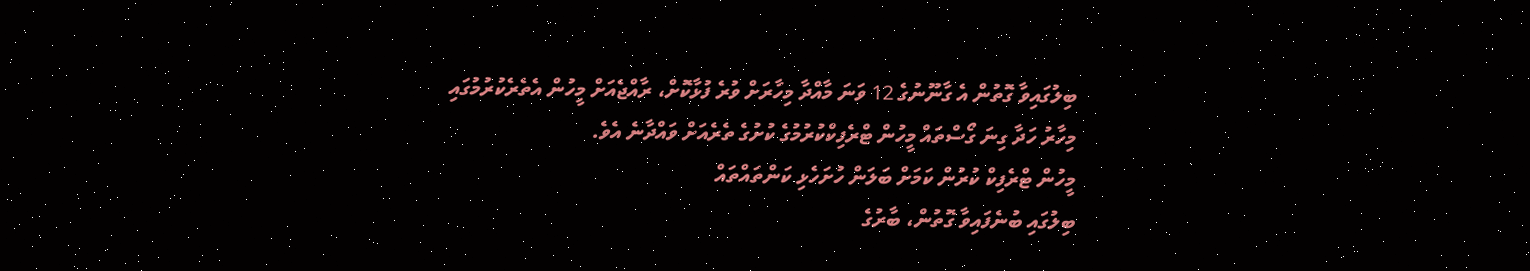ބިލުގައިވާ ގޮތުން އެ ގާނޫނުގެ 12 ވަނަ މާއްދާ މިހާރަށް ވުރެ ފުޅާކޮށް، ރާއްޖެއަށް މީހުން އެތެރެކުރުމުގައި މިހާރު ހަދާ ގިނަ ގޯސްތައް މީހުން ޓްރެފިކްކުރުމުގެ ކުށުގެ ތެރެއަށް ވައްދާނެ އެވެ.
މީހުން ޓްރެފިކް ކުރުން ކަމަށް ބަލަން ހުށަހެޅި ކަންތައްތައް
ބިލުގައި ބުނެފައިވާ ގޮތުން، ބާރުގެ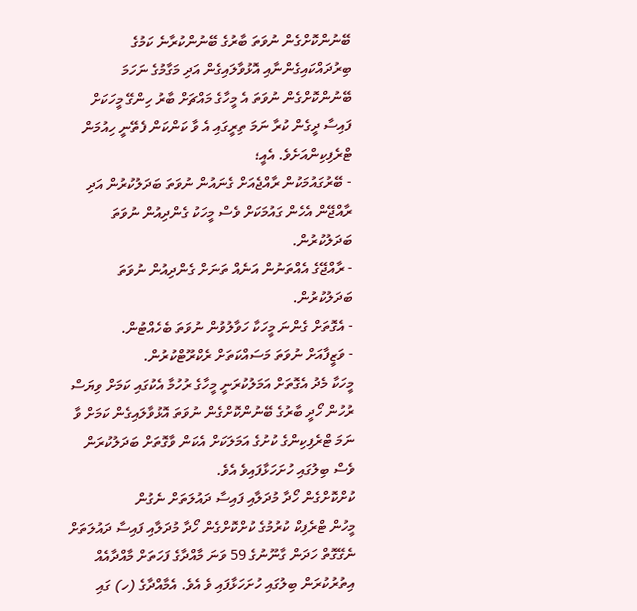ބޭނުންކޮށްގެން ނުވަތަ ބާރުގެ ބޭނުންކުރާނެ ކަމުގެ ބިރުދައްކައިގެންނާއި އޮޅުވާލައިގެން އަދި މަގާމުގެ ނަހަމަ ބޭނުންކޮށްގެން ނުވަތަ އެ މީހާގެ މައްޗަށް ބާރު ހިންގޭ މީހަކަށް ފައިސާ ދީގެން ކުރާ ނަމަ ތިރީގައި އެ ވާ ކަންކަން ފެތޭނީ ހިއުމަން ޓްރެފިކިންއަށެވެ. އެއީ؛
- ބޭރުގައުމަކުން ރާއްޖެއަށް ގެނައުން ނުވަތަ ބަދަލުކުރުން އަދި ރާއްޖޭން އެހެން ގައުމަކަށް ވެސް މީހަކު ގެންދިއުން ނުވަތަ ބަދަލުކުރުން.
- ރާއްޖޭގެ އެއްތަނުން އަނެއް ތަނަށް ގެންދިއުން ނުވަތަ ބަދަލުކުރުން.
- އެގޮތަށް ގެންނަ މީހަކާ ހަވާލުވުން ނުވަތަ ބެހެއްޓުން.
- ވަޒީފާއަށް ނުވަތަ މަސައްކަތަށް ރެކްރޫޓްކުރުން.
މީހަކާ މެދު އެގޮތަށް އަމަލުކުރަނީ މީހާގެ ރުހުމާ އެކުގައި ކަމަށް ވިޔަސް ރުހުން ހޯދީ ބާރުގެ ބޭނުންކޮށްގެން ނުވަތަ އޮޅުވާލައިގެން ކަމަށް ވާ ނަމަ ޓްރެފިކިންގެ ކުށުގެ އަމަލަކަށް އެކަން ވާގޮތަށް ބަދަލުކުރަން ވެސް ބިލުގައި ހުށަހަޅާފައިވެ އެވެ.
ކުށްކޮށްގެން ހޯދާ މުދަލާއި ފައިސާ ދައުލަތަށް ނެގުން
މީހުން ޓްރެފިކް ކުރުމުގެ ކުށްކޮށްގެން ހޯދާ މުދަލާއި ފައިސާ ދައުލަތަށް ނެގޭގޮތް ހަދަން ގާނޫނުގެ 59 ވަނަ މާއްދާގެ ފަހަތަށް މާއްދާއެއް އިތުރުކުރަން ބިލުގައި ހުށަހަޅާފައި ވެ އެވެ. އެމާއްދާގެ (ހ) ގައި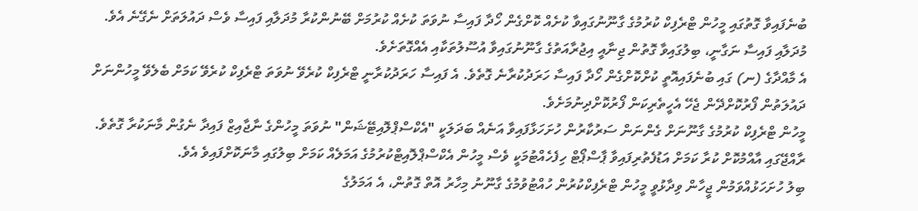ބުނެފައިވާ ގޮތުގައި މީހުން ޓްރެފިކް ކުރުމުގެ ގާނޫނުގައިވާ ކުށެއް ކޮށްގެން ހޯދާ ފައިސާ ނުވަތަ ކުށެއް ކުރުމަށް ބޭނުންކުރާ މުދަލާއި ފައިސާ ވެސް ދައުލަތަށް ނެގޭނެ އެވެ.
މުދަލާއި ފައިސާ ނަގާނީ، ބިލުގައިވާ ގޮތުން ޖިނާއީ އިޖުރާއަތުގެ ގާނޫނުގައިވާ އުސޫލުތަކާއި އެއްގޮތަށެވެ.
އެ މާއްދާގެ (ނ) ގައި ބުނެފައިއޮތީ ކުށްކޮށްގެން ހޯދާ ފައިސާ ހަރަދުކުރާނެ ގޮތެވެ. އެ ފައިސާ ހަރަދުކުރާނީ ޓްރެފިކް ކުރެވޭ ނުވަތަ ޓްރެފިކް ކުރެވޭ ކަމަށް ބެލެވޭ މީހުންނަށް ދައުލަތުން ފޯރުކޮށްދޭން ޖެހޭ އެހީތެރިކަން ފޯރުކޮށްދިނުމަށެވެ.
މީހުން ޓްރެފިކް ކުރުމުގެ ގާނޫނަށް ގެންނަން ސަރުކާރުން ހުށަހަޅާފައިވާ އަނެއް ބަދަލަކީ "އެކްސްޕްލޮއިޓޭޝަން" ނުވަތަ މީހުންގެ ނާޖާއިޒް ފައިދާ ނެގުން މާނަކުރާ ގޮތެވެ. ރާއްޖޭގައި އާއްމުކޮށް ކުރާ ކަމަށް އަޑުފެތުރިފައިވާ ޕާސްޕޯޓް ހިފެހެއްޓުމަކީ ވެސް މީހުން އެކްސްޕްލޮއިޓްކުރުމުގެ އަމަލެއް ކަމަށް ބިލުގައި މާނަކޮށްފައިވެ އެވެ.
ބިލު ހުށަހަޅުއްވަމުން ޖީހާން ވިދާޅުވީ މީހުން ޓްރެފިކްކުރުން ހުއްޓުވުމުގެ ގާނޫނު މިހާރު އޮތް ގޮތުން، އެ އަމަލުގެ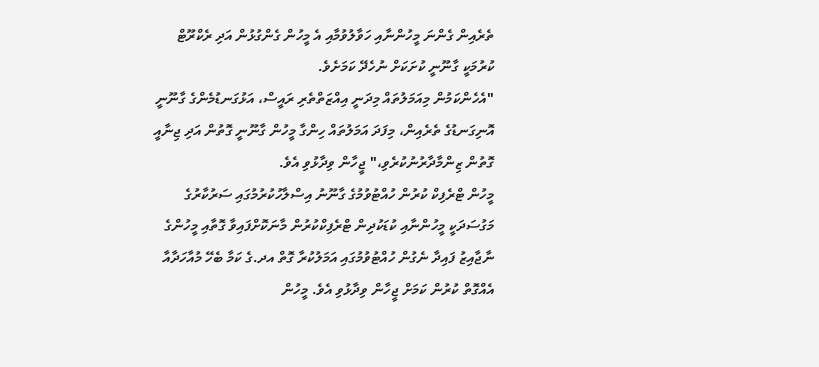ތެރެއިން ގެންނަ މީހުންނާއި ހަވާލުވުމާއި އެ މީހުން ގެންގުޅުން އަދި ރެކްރޫޓް ކުރުމަކީ ގާނޫނީ ކުށަކަށް ނުހެދޭ ކަމަށެވެ.
"އެހެންކަމުން މިއަމަލުތައް މިދަނީ އިއްޒަތްތެރި ރައީސް، އަޅުގަނޑުމެންގެ ގާނޫނީ އޮނިގަނޑުގެ ތެރެއިން، މިފަދަ އަމަލުތައް ހިންގާ މީހުން ގާނޫނީ ގޮތުން އަދި ޖިނާއީ ގޮތުން ޒިންމާދާރުނުކުރެވި،" ޖީހާން ވިދާޅުވި އެވެ.
މީހުން ޓްރެފިކް ކުރުން ހުއްޓުވުމުގެ ގާނޫނު އިސްލާހުކުރުމުގައި ސަރުކާރުގެ މަގުސަދަކީ މީހުންނާއި ކުޑަކުދިން ޓްރެފިކްކުރުން މާނަކޮށްފައިވާ ގޮތާއި މީހުންގެ ނާޖާއިޒު ފައިދާ ނެގުން ހުއްޓުވުމުގައި އަމަލުކުރާ ގޮތް އދ.ގެ ކަމާ ބެހޭ މުއާހަދާއާ އެއްގޮތް ކުރުން ކަމަށް ޖީހާން ވިދާޅުވި އެވެ. މީހުން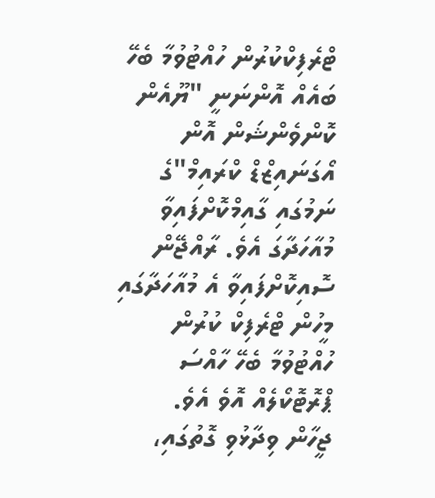ޓްރެފިކްކުރުން ހުއްޓުވުމާ ބެހޭ ބައެއް އޮންނަނީ "ޔޫއެން ކޮންވެންޝަން އޮން އޯގަނައިޒްޑް ކްރައިމް"ގެ ނަމުގައި ގާއިމްކޮށްފައިވާ މުއާހަދާގަ އެވެ. ރާއްޖޭން ސޮއިކޮށްފައިވާ އެ މުއާހަދާގައި މީހުން ޓްރެފިކް ކުރުން ހުއްޓުވުމާ ބެހޭ ހާއްސަ ޕްރޮޓޮކޯލެއް އޮވެ އެވެ.
ޖީހާން ވިދާޅުވި ގޮތުގައި،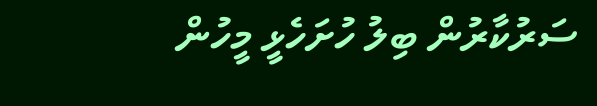ސަރުކާރުން ބިލު ހުށަހެޅީ މީހުން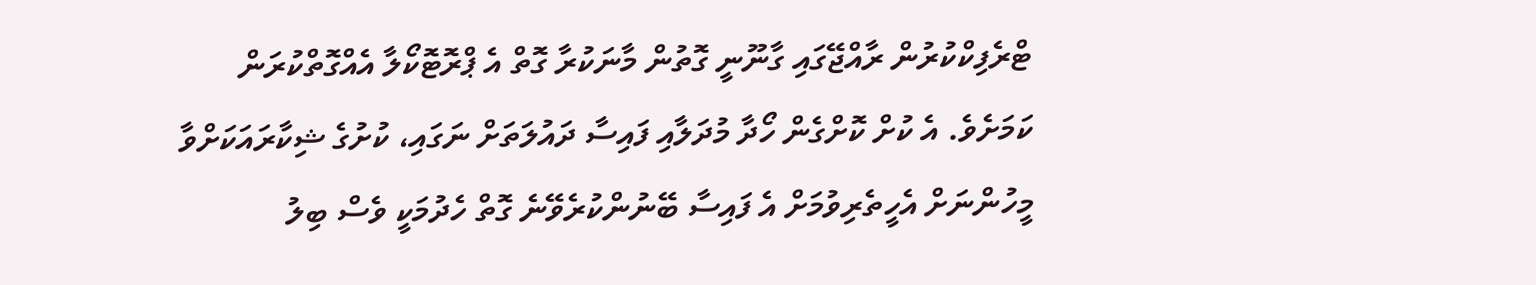ޓްރެފިކްކުރުން ރާއްޖޭގައި ގާނޫނީ ގޮތުން މާނަކުރާ ގޮތް އެ ޕްރޮޓޮކޯލާ އެއްގޮތްކުރަން ކަމަށެވެ. އެ ކުށް ކޮށްގެން ހޯދާ މުދަލާއި ފައިސާ ދައުލަތަށް ނަގައި، ކުށުގެ ޝިކާރައަކަށްވާ މީހުންނަށް އެހީތެރިވުމަށް އެ ފައިސާ ބޭނުންކުރެވޭނެ ގޮތް ހެދުމަކީ ވެސް ބިލު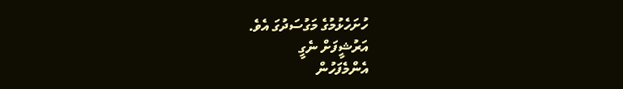ހުށަހެޅުމުގެ މަގުސަދުގަ އެވެ.
އަރުޝީފަށް ނެގީ
އެންމެފަހުން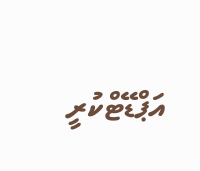އަޕްޑޭޓްކުރީ